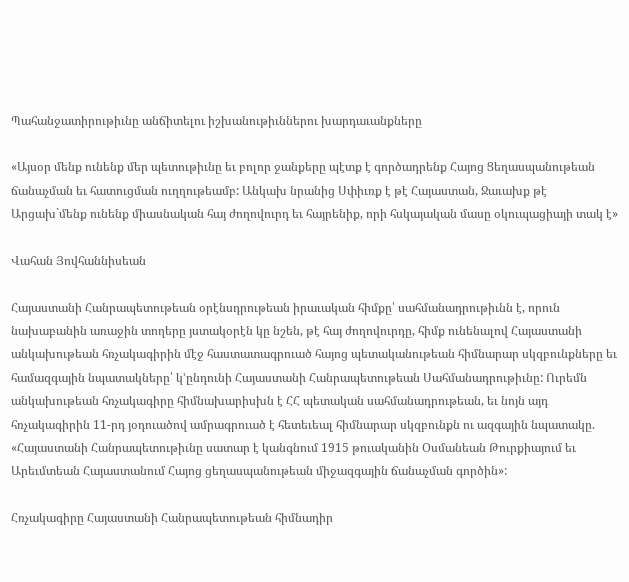Պահանջատիրութիւնը անճիտելու իշխանութիւններու խարդաւանքները

«Այսօր մենք ունենք մեր պետութիւնը եւ բոլոր ջանքերը պէտք է գործադրենք Հայոց Ցեղասպանութեան ճանաչման եւ հատուցման ուղղութեամբ: Անկախ նրանից Սփիւռք է թէ Հայաստան, Ջաւախք թէ Արցախ`մենք ունենք միասնական հայ ժողովուրդ եւ հայրենիք, որի հսկայական մասը օկուպացիայի տակ է»

Վահան Յովհաննիսեան

Հայաստանի Հանրապետութեան օրէնսդրութեան իրաւական հիմքը՝ սահմանադրութիւնն է, որուն նախաբանին առաջին տողերը յստակօրէն կը նշեն, թէ հայ ժողովուրդը, հիմք ունենալով Հայաստանի անկախութեան հռչակագիրին մէջ հաստատագրուած հայոց պետականութեան հիմնարար սկզբունքները եւ համազգային նպատակները՝ կ՚ընդունի Հայաստանի Հանրապետութեան Սահմանադրութիւնը: Ուրեմն անկախութեան հռչակագիրը հիմնախարիսխն է ՀՀ պետական սահմանադրութեան, եւ նոյն այդ հռչակագիրին 11-րդ յօդուածով ամրագրուած է հետեւեալ հիմնարար սկզբունքն ու ազգային նպատակը. «Հայաստանի Հանրապետութիւնը սատար է կանգնում 1915 թուականին Օսմանեան Թուրքիայում եւ Արեւմտեան Հայաստանում Հայոց ցեղասպանութեան միջազգային ճանաչման գործին»:

Հռչակագիրը Հայաստանի Հանրապետութեան հիմնադիր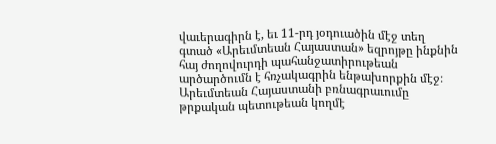վաւերագիրն է, եւ 11-րդ յօդուածին մէջ տեղ գտած «Արեւմտեան Հայաստան» եզրոյթը ինքնին հայ ժողովուրդի պահանջատիրութեան արծարծումն է հռչակագրին ենթախորքին մէջ։ Արեւմտեան Հայաստանի բռնագրաւումը թրքական պետութեան կողմէ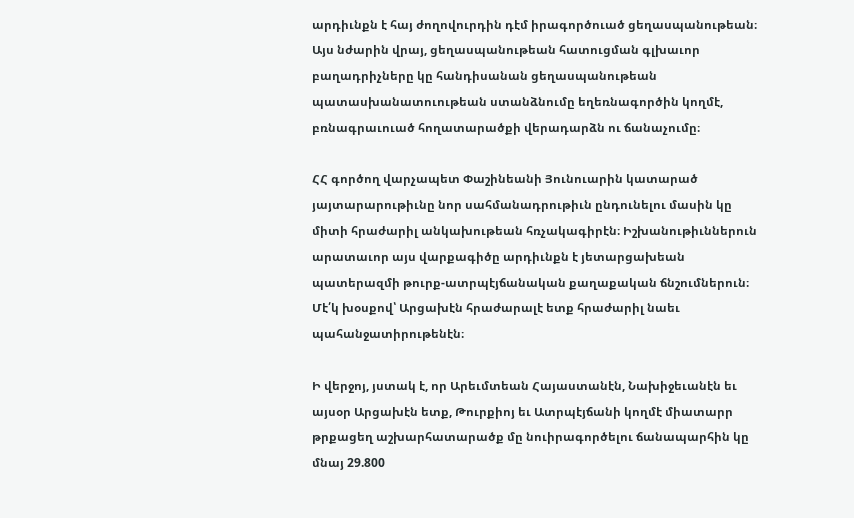արդիւնքն է հայ ժողովուրդին դէմ իրագործուած ցեղասպանութեան։ Այս նժարին վրայ, ցեղասպանութեան հատուցման գլխաւոր բաղադրիչները կը հանդիսանան ցեղասպանութեան պատասխանատուութեան ստանձնումը եղեռնագործին կողմէ, բռնագրաւուած հողատարածքի վերադարձն ու ճանաչումը։

ՀՀ գործող վարչապետ Փաշինեանի Յունուարին կատարած յայտարարութիւնը նոր սահմանադրութիւն ընդունելու մասին կը միտի հրաժարիլ անկախութեան հռչակագիրէն։ Իշխանութիւններուն արատաւոր այս վարքագիծը արդիւնքն է յետարցախեան պատերազմի թուրք-ատրպէյճանական քաղաքական ճնշումներուն։ Մէ՛կ խօսքով՝ Արցախէն հրաժարալէ ետք հրաժարիլ նաեւ պահանջատիրութենէն։

Ի վերջոյ, յստակ է, որ Արեւմտեան Հայաստանէն, Նախիջեւանէն եւ այսօր Արցախէն ետք, Թուրքիոյ եւ Ատրպէյճանի կողմէ միատարր թրքացեղ աշխարհատարածք մը նուիրագործելու ճանապարհին կը մնայ 29.800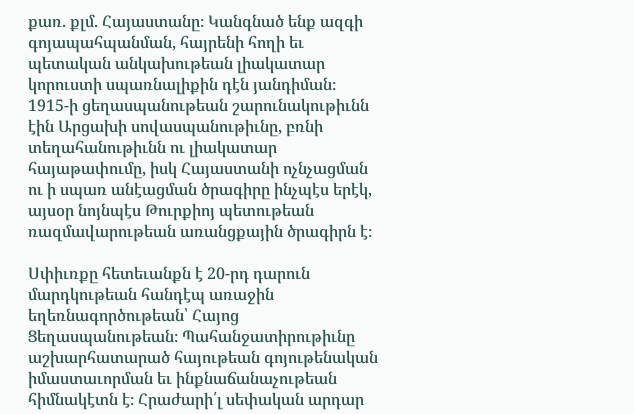քառ. քլմ. Հայաստանը։ Կանգնած ենք ազգի գոյապահպանման, հայրենի հողի եւ պետական անկախութեան լիակատար կորուստի սպառնալիքին դէն յանդիման։ 1915-ի ցեղասպանութեան շարունակութիւնն էին Արցախի սովասպանութիւնը, բռնի տեղահանութիւնն ու լիակատար հայաթափումը, իսկ Հայաստանի ոչնչացման ու ի սպառ անէացման ծրագիրը ինչպէս երէկ, այսօր նոյնպէս Թուրքիոյ պետութեան ռազմավարութեան առանցքային ծրագիրն է։

Սփիւռքը հետեւանքն է 20-րդ դարուն մարդկութեան հանդէպ առաջին եղեռնագործութեան՝ Հայոց Ցեղասպանութեան։ Պահանջատիրութիւնը աշխարհատարած հայութեան գոյութենական իմաստաւորման եւ ինքնաճանաչութեան հիմնակէտն է։ Հրաժարի՛լ սեփական արդար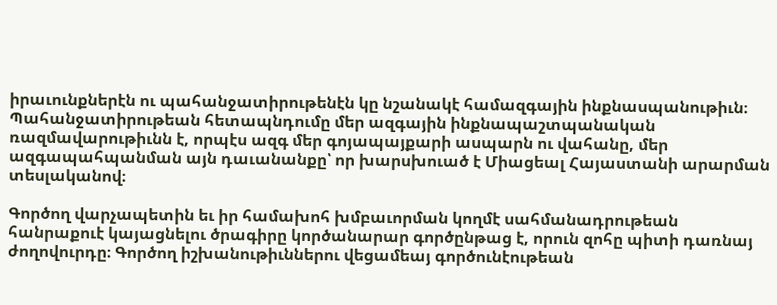իրաւունքներէն ու պահանջատիրութենէն կը նշանակէ համազգային ինքնասպանութիւն։ Պահանջատիրութեան հետապնդումը մեր ազգային ինքնապաշտպանական ռազմավարութիւնն է, որպէս ազգ մեր գոյապայքարի ասպարն ու վահանը, մեր ազգապահպանման այն դաւանանքը՝ որ խարսխուած է Միացեալ Հայաստանի արարման տեսլականով։

Գործող վարչապետին եւ իր համախոհ խմբաւորման կողմէ սահմանադրութեան հանրաքուէ կայացնելու ծրագիրը կործանարար գործընթաց է, որուն զոհը պիտի դառնայ ժողովուրդը։ Գործող իշխանութիւններու վեցամեայ գործունէութեան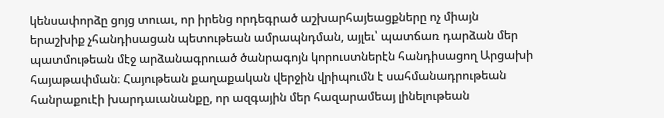կենսափորձը ցոյց տուաւ, որ իրենց որդեգրած աշխարհայեացքները ոչ միայն երաշխիք չհանդիսացան պետութեան ամրապնդման, այլեւ՝ պատճառ դարձան մեր պատմութեան մէջ արձանագրուած ծանրագոյն կորուստներէն հանդիսացող Արցախի հայաթափման։ Հայութեան քաղաքական վերջին վրիպումն է սահմանադրութեան հանրաքուէի խարդաւանանքը, որ ազգային մեր հազարամեայ լինելութեան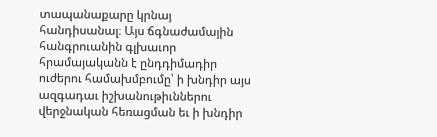տապանաքարը կրնայ հանդիսանալ։ Այս ճգնաժամային հանգրուանին գլխաւոր հրամայականն է ընդդիմադիր ուժերու համախմբումը՝ ի խնդիր այս ազգադաւ իշխանութիւններու վերջնական հեռացման եւ ի խնդիր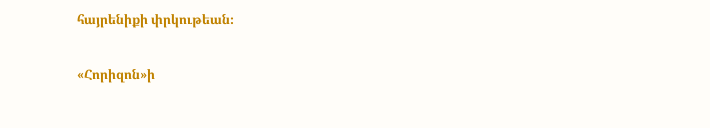հայրենիքի փրկութեան։

«Հորիզոն»ի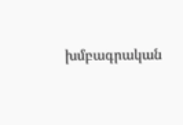խմբագրական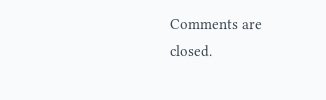Comments are closed.